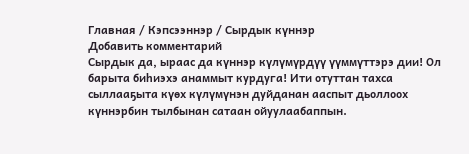Главная / Кэпсээннэр / Сырдык күннэр
Добавить комментарий
Сырдык да, ыраас да күннэр күлүмүрдүү үүммүттэрэ дии! Ол барыта биһиэхэ анаммыт курдуга! Ити отуттан тахса сыллааҕыта күөх күлүмүнэн дуйданан ааспыт дьоллоох күннэрбин тылбынан сатаан ойуулаабаппын.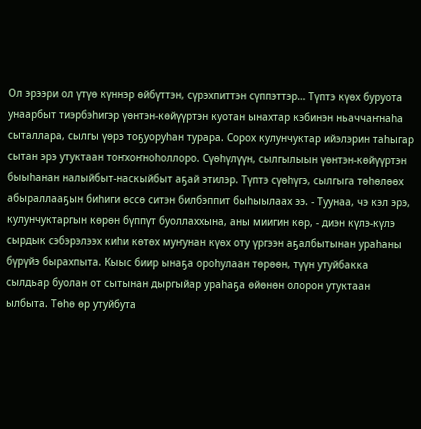Ол эрээри ол үтүө күннэр өйбүттэн, сүрэхпиттэн сүппэттэр… Түптэ күөх буруота унаарбыт тиэрбэһигэр үөнтэн-көйүүртэн куотан ынахтар кэбинэн ньаччаҥнаһа сыталлара, сылгы үөрэ тоҕуоруһан турара. Сорох кулунчуктар ийэлэрин таһыгар сытан эрэ утуктаан тоҥхоҥноһоллоро. Сүөһүлүүн, сылгылыын үөнтэн-көйүүртэн быыһанан налыйбыт-наскыйбыт аҕай этилэр. Түптэ сүөһүгэ, сылгыга төһөлөөх абыраллааҕын биһиги өссө ситэн билбэппит быһыылаах ээ. - Туунаа, чэ кэл эрэ, кулунчуктаргын көрөн бүппүт буоллаххына, аны миигин көр, - диэн күлэ-күлэ сырдык сэбэрэлээх киһи көтөх муҥунан күөх оту үргээн аҕалбытынан ураһаны бүрүйэ бырахпыта. Кыыс биир ынаҕа ороһулаан төрөөн, түүн утуйбакка сылдьар буолан от сытынан дыргыйар ураһаҕа өйөнөн олорон утуктаан ылбыта. Төһө өр утуйбута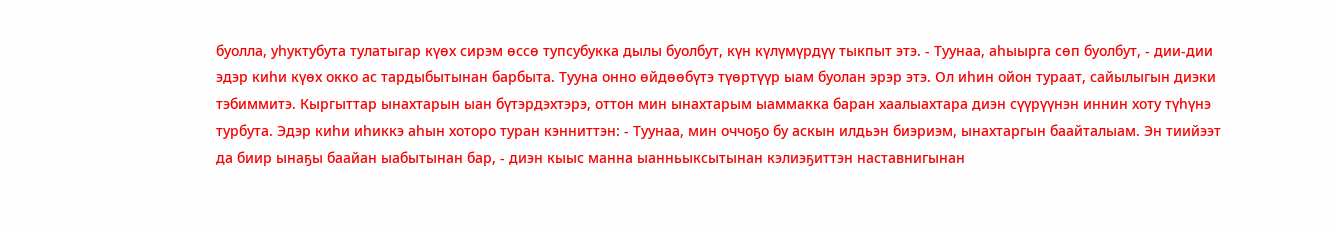буолла, уһуктубута тулатыгар күөх сирэм өссө тупсубукка дылы буолбут, күн күлүмүрдүү тыкпыт этэ. - Туунаа, аһыырга сөп буолбут, - дии-дии эдэр киһи күөх окко ас тардыбытынан барбыта. Тууна онно өйдөөбүтэ түөртүүр ыам буолан эрэр этэ. Ол иһин ойон тураат, сайылыгын диэки тэбиммитэ. Кыргыттар ынахтарын ыан бүтэрдэхтэрэ, оттон мин ынахтарым ыаммакка баран хаалыахтара диэн сүүрүүнэн иннин хоту түһүнэ турбута. Эдэр киһи иһиккэ аһын хоторо туран кэнниттэн: - Туунаа, мин оччоҕо бу аскын илдьэн биэриэм, ынахтаргын баайталыам. Эн тиийээт да биир ынаҕы баайан ыабытынан бар, - диэн кыыс манна ыанньыксытынан кэлиэҕиттэн наставнигынан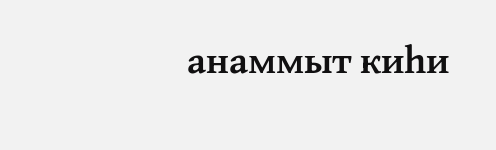анаммыт киһи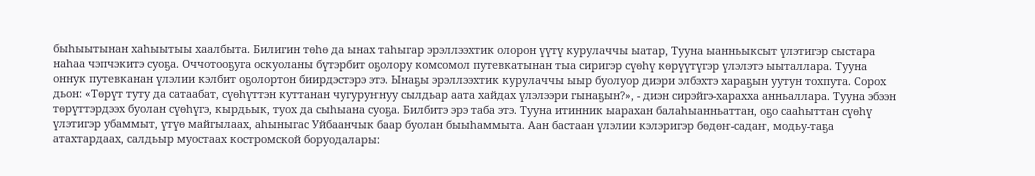быһыытынан хаһыытыы хаалбыта. Билигин төһө да ынах таһыгар эрэллээхтик олорон үүтү курулаччы ыатар, Тууна ыанньыксыт үлэтигэр сыстара наһаа чэпчэкитэ суоҕа. Оччотооҕуга оскуоланы бүтэрбит оҕолору комсомол путевкатынан тыа сиригэр сүөһү көрүүтүгэр үлэлэтэ ыыталлара. Тууна оннук путевканан үлэлии кэлбит оҕолортон биирдэстэрэ этэ. Ынаҕы эрэллээхтик курулаччы ыыр буолуор диэри элбэхтэ хараҕын уутун тохпута. Сорох дьон: «Төрүт туту да сатаабат, сүөһүттэн куттанан чугуруҥнуу сылдьар аата хайдах үлэлээри гынаҕын?», - диэн сирэйгэ-харахха анньаллара. Тууна эбээн төрүттэрдээх буолан сүөһүгэ, кырдьык, туох да сыһыана суоҕа. Билбитэ эрэ таба этэ. Тууна итинник ыарахан балаһыанньаттан, оҕо сааһыттан сүөһү үлэтигэр убаммыт, үтүө майгылаах, аһыныгас Уйбаанчык баар буолан быыһаммыта. Аан бастаан үлэлии кэлэригэр бөдөҥ-садаҥ, модьу-таҕа атахтардаах, салдьыр муостаах костромской боруодалары: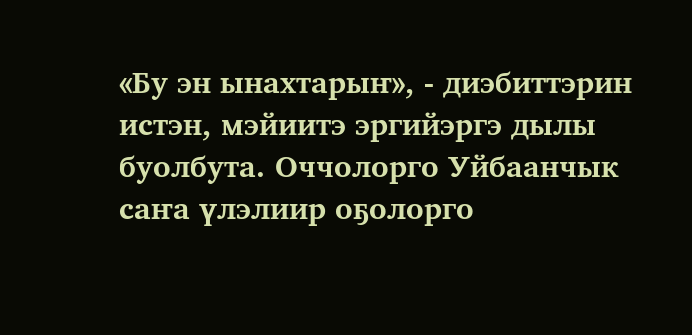«Бу эн ынахтарыҥ», - диэбиттэрин истэн, мэйиитэ эргийэргэ дылы буолбута. Оччолорго Уйбаанчык саҥа үлэлиир оҕолорго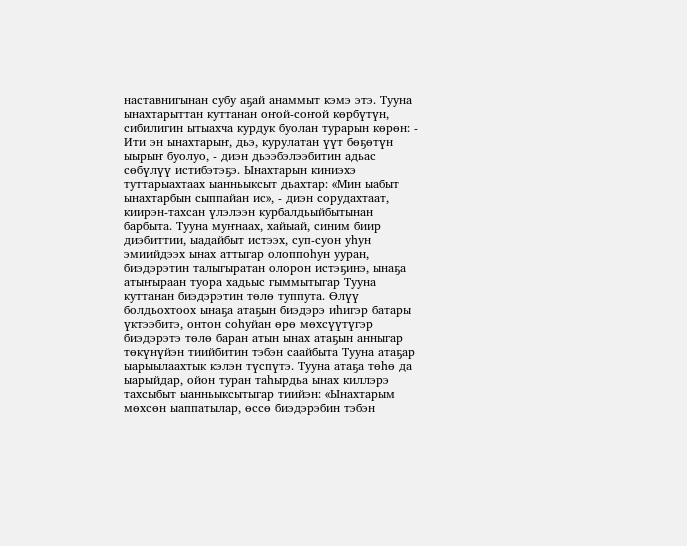наставнигынан субу аҕай анаммыт кэмэ этэ. Тууна ынахтарыттан куттанан оҥой-соҥой көрбүтүн, сибилигин ытыахча курдук буолан турарын көрөн: - Ити эн ынахтарыҥ, дьэ, курулатан үүт бөҕөтүн ыырыҥ буолуо, - диэн дьээбэлээбитин адьас сөбүлүү истибэтэҕэ. Ынахтарын киниэхэ туттарыахтаах ыанньыксыт дьахтар: «Мин ыабыт ынахтарбын сыппайан ис», - диэн сорудахтаат, киирэн-тахсан үлэлээн курбалдьыйбытынан барбыта. Тууна муҥнаах, хайыай, синим биир диэбиттии, ыадайбыт истээх, суп-суон уһун эмиийдээх ынах аттыгар олоппоһун ууран, биэдэрэтин талыгыратан олорон истэҕинэ, ынаҕа атыҥыраан туора хадьыс гыммытыгар Тууна куттанан биэдэрэтин төлө туппута. Өлүү болдьохтоох ынаҕа атаҕын биэдэрэ иһигэр батары үктээбитэ, онтон соһуйан өрө мөхсүүтүгэр биэдэрэтэ төлө баран атын ынах атаҕын анныгар төкүнүйэн тиийбитин тэбэн саайбыта Тууна атаҕар ыарыылаахтык кэлэн түспүтэ. Тууна атаҕа төһө да ыарыйдар, ойон туран таһырдьа ынах киллэрэ тахсыбыт ыанньыксытыгар тиийэн: «Ынахтарым мөхсөн ыаппатылар, өссө биэдэрэбин тэбэн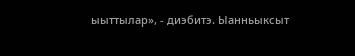ыыттылар», - диэбитэ. Ыанньыксыт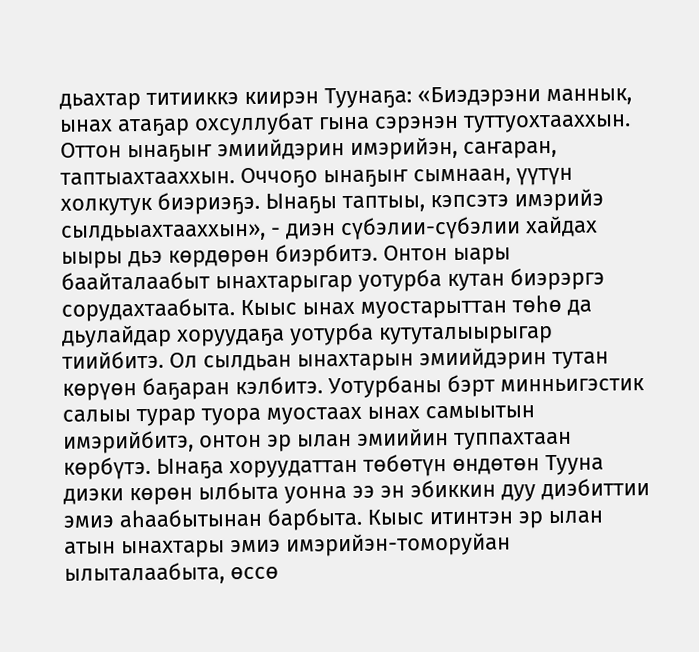дьахтар титииккэ киирэн Туунаҕа: «Биэдэрэни маннык, ынах атаҕар охсуллубат гына сэрэнэн туттуохтааххын. Оттон ынаҕыҥ эмиийдэрин имэрийэн, саҥаран, таптыахтааххын. Оччоҕо ынаҕыҥ сымнаан, үүтүн холкутук биэриэҕэ. Ынаҕы таптыы, кэпсэтэ имэрийэ сылдьыахтааххын», - диэн сүбэлии-сүбэлии хайдах ыыры дьэ көрдөрөн биэрбитэ. Онтон ыары баайталаабыт ынахтарыгар уотурба кутан биэрэргэ сорудахтаабыта. Кыыс ынах муостарыттан төһө да дьулайдар хоруудаҕа уотурба кутуталыырыгар тиийбитэ. Ол сылдьан ынахтарын эмиийдэрин тутан көрүөн баҕаран кэлбитэ. Уотурбаны бэрт минньигэстик салыы турар туора муостаах ынах самыытын имэрийбитэ, онтон эр ылан эмиийин туппахтаан көрбүтэ. Ынаҕа хоруудаттан төбөтүн өндөтөн Тууна диэки көрөн ылбыта уонна ээ эн эбиккин дуу диэбиттии эмиэ аһаабытынан барбыта. Кыыс итинтэн эр ылан атын ынахтары эмиэ имэрийэн-томоруйан ылыталаабыта, өссө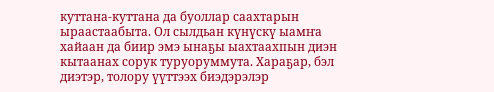куттана-куттана да буоллар саахтарын ыраастаабыта. Ол сылдьан күнүскү ыамҥа хайаан да биир эмэ ынаҕы ыахтаахпын диэн кытаанах сорук туруоруммута. Хараҕар, бэл диэтэр, толору үүттээх биэдэрэлэр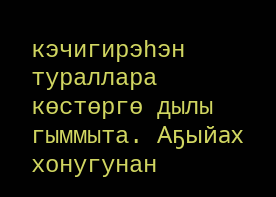кэчигирэһэн тураллара көстөргө дылы гыммыта. Аҕыйах хонугунан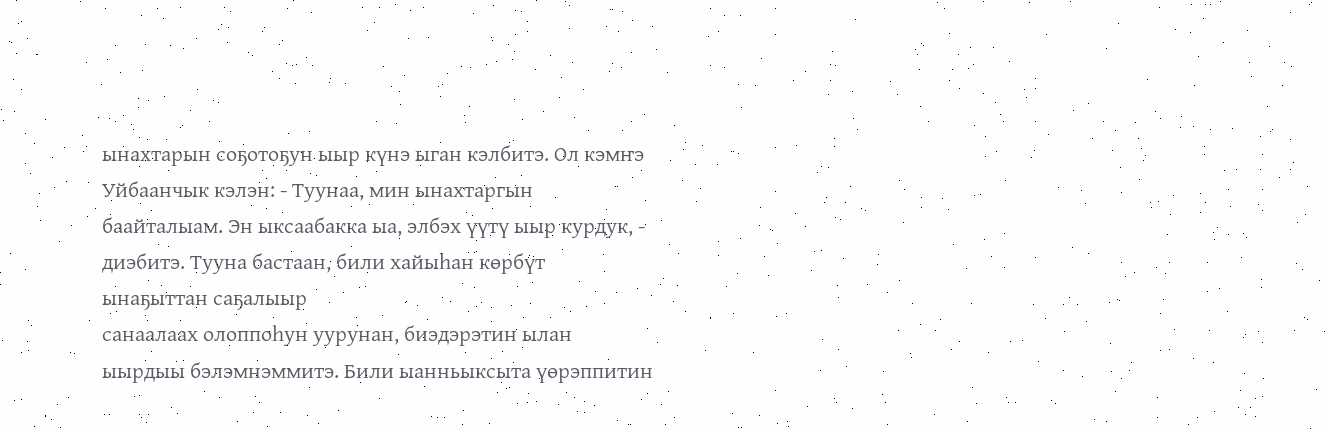ынахтарын соҕотоҕун ыыр күнэ ыган кэлбитэ. Ол кэмҥэ Уйбаанчык кэлэн: - Туунаа, мин ынахтаргын баайталыам. Эн ыксаабакка ыа, элбэх үүтү ыыр курдук, - диэбитэ. Тууна бастаан, били хайыһан көрбүт ынаҕыттан саҕалыыр
санаалаах олоппоһун уурунан, биэдэрэтин ылан ыырдыы бэлэмнэммитэ. Били ыанньыксыта үөрэппитин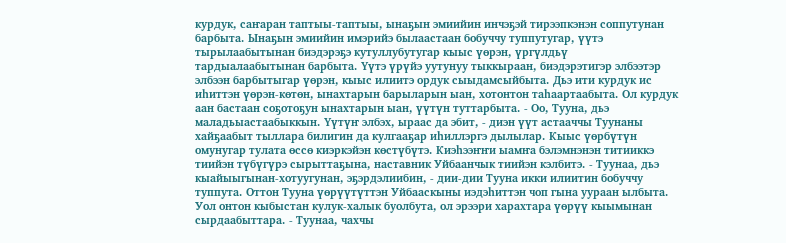курдук, саҥаран таптыы-таптыы, ынаҕын эмиийин инчэҕэй тирээпкэнэн соппутунан барбыта. Ынаҕын эмиийин имэрийэ былаастаан бобуччу туппутугар, үүтэ тырылаабытынан биэдэрэҕэ кутуллубутугар кыыс үөрэн, үргүлдьү тардыалаабытынан барбыта. Үүтэ үрүйэ уутунуу тыккыраан, биэдэрэтигэр элбээтэр элбээн барбытыгар үөрэн, кыыс илиитэ ордук сыыдамсыйбыта. Дьэ ити курдук ис иһиттэн үөрэн-көтөн, ынахтарын барыларын ыан, хотонтон таһаартаабыта. Ол курдук аан бастаан соҕотоҕун ынахтарын ыан, үүтүн туттарбыта. - Оо, Тууна, дьэ маладьыастаабыккын. Үүтүҥ элбэх, ыраас да эбит, - диэн үүт астааччы Туунаны хайҕаабыт тыллара билигин да кулгааҕар иһиллэргэ дылылар. Кыыс үөрбүтүн омунугар тулата өссө киэркэйэн көстүбүтэ. Киэһээҥҥи ыамҥа бэлэмнэнэн титииккэ тиийэн түбүгүрэ сырыттаҕына, наставник Уйбаанчык тиийэн кэлбитэ. - Туунаа, дьэ кыайыыгынан-хотуугунан, эҕэрдэлиибин, - дии-дии Тууна икки илиитин бобуччу туппута. Оттон Тууна үөрүүтүттэн Уйбааскыны иэдэһиттэн чоп гына уураан ылбыта. Уол онтон кыбыстан кулук-халык буолбута, ол эрээри харахтара үөрүү кыымынан сырдаабыттара. - Туунаа, чахчы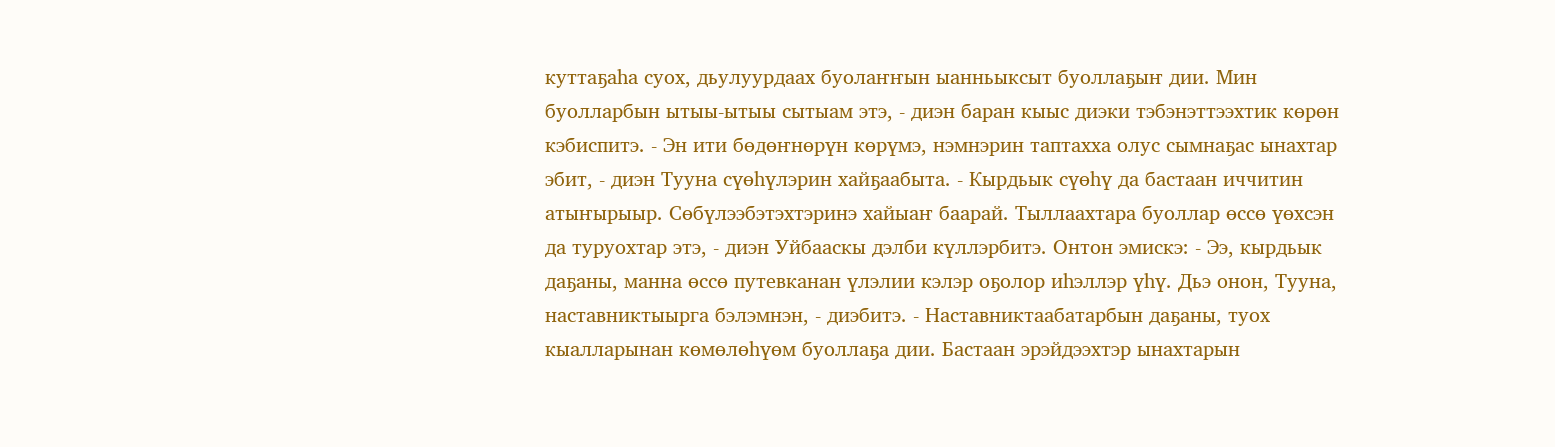куттаҕаһа суох, дьулуурдаах буолаҥҥын ыанньыксыт буоллаҕыҥ дии. Мин буолларбын ытыы-ытыы сытыам этэ, - диэн баран кыыс диэки тэбэнэттээхтик көрөн кэбиспитэ. - Эн ити бөдөҥнөрүн көрүмэ, нэмнэрин таптахха олус сымнаҕас ынахтар эбит, - диэн Тууна сүөһүлэрин хайҕаабыта. - Кырдьык сүөһү да бастаан иччитин атыҥырыыр. Сөбүлээбэтэхтэринэ хайыаҥ баарай. Тыллаахтара буоллар өссө үөхсэн да туруохтар этэ, - диэн Уйбааскы дэлби күллэрбитэ. Онтон эмискэ: - Ээ, кырдьык даҕаны, манна өссө путевканан үлэлии кэлэр оҕолор иһэллэр үһү. Дьэ онон, Тууна, наставниктыырга бэлэмнэн, - диэбитэ. - Наставниктаабатарбын даҕаны, туох кыалларынан көмөлөһүөм буоллаҕа дии. Бастаан эрэйдээхтэр ынахтарын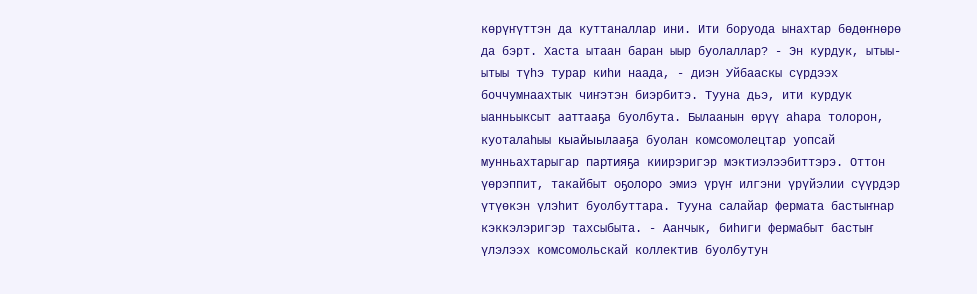көрүҥүттэн да куттаналлар ини. Ити боруода ынахтар бөдөҥнөрө да бэрт. Хаста ытаан баран ыыр буолаллар? - Эн курдук, ытыы-ытыы түһэ турар киһи наада, - диэн Уйбааскы сүрдээх боччумнаахтык чиҥэтэн биэрбитэ. Тууна дьэ, ити курдук ыанньыксыт ааттааҕа буолбута. Былаанын өрүү аһара толорон, куоталаһыы кыайыылааҕа буолан комсомолецтар уопсай мунньахтарыгар партияҕа киирэригэр мэктиэлээбиттэрэ. Оттон үөрэппит, такайбыт оҕолоро эмиэ үрүҥ илгэни үрүйэлии сүүрдэр үтүөкэн үлэһит буолбуттара. Тууна салайар фермата бастыҥнар кэккэлэригэр тахсыбыта. - Аанчык, биһиги фермабыт бастыҥ үлэлээх комсомольскай коллектив буолбутун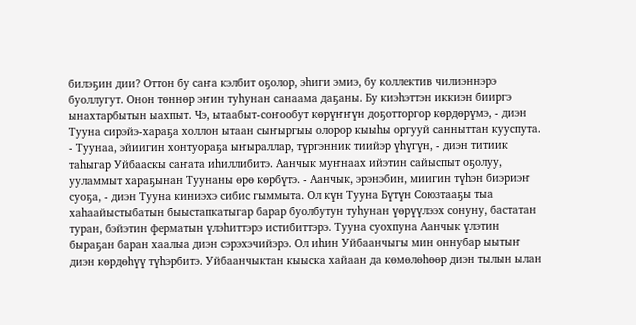билэҕин дии? Оттон бу саҥа кэлбит оҕолор, эһиги эмиэ, бу коллектив чилиэннэрэ буоллугут. Онон төннөр эҥин туһунан санаама даҕаны. Бу киэһэттэн иккиэн бииргэ ынахтарбытын ыахпыт. Чэ, ытаабыт-соҥообут көрүҥҥүн доҕотторгор көрдөрүмэ, - диэн Тууна сирэйэ-хараҕа холлон ытаан сыҥыргыы олорор кыыһы оргууй санныттан кууспута. - Туунаа, эйиигин хонтуораҕа ыҥыраллар, түргэнник тиийэр үһүгүн, - диэн титиик таһыгар Уйбааскы саҥата иһиллибитэ. Аанчык муҥнаах ийэтин сайыспыт оҕолуу, ууламмыт хараҕынан Туунаны өрө көрбүтэ. - Аанчык, эрэнэбин, миигин түһэн биэриэҥ суоҕа, - диэн Тууна киниэхэ сибис гыммыта. Ол күн Тууна Бүтүн Союзтааҕы тыа хаһаайыстыбатын быыстапкатыгар барар буолбутун туһунан үөрүүлээх сонуну, бастатан туран, бэйэтин ферматын үлэһиттэрэ истибиттэрэ. Тууна суохпуна Аанчык үлэтин быраҕан баран хаалыа диэн сэрэхэчийэрэ. Ол иһин Уйбаанчыгы мин оннубар ыытыҥ диэн көрдөһүү түһэрбитэ. Уйбаанчыктан кыыска хайаан да көмөлөһөөр диэн тылын ылан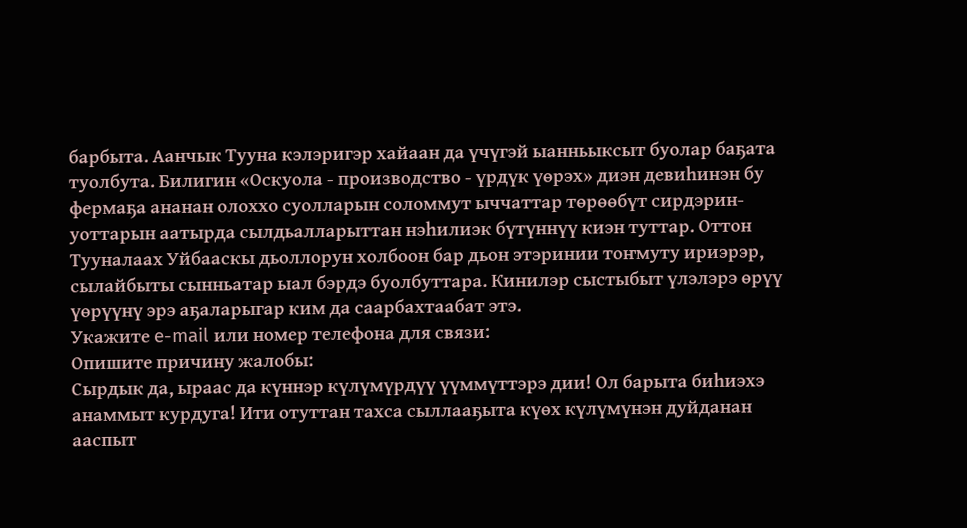барбыта. Аанчык Тууна кэлэригэр хайаан да үчүгэй ыанньыксыт буолар баҕата туолбута. Билигин «Оскуола - производство - үрдүк үөрэх» диэн девиһинэн бу фермаҕа ананан олоххо суолларын соломмут ыччаттар төрөөбүт сирдэрин-уоттарын аатырда сылдьалларыттан нэһилиэк бүтүннүү киэн туттар. Оттон Тууналаах Уйбааскы дьоллорун холбоон бар дьон этэринии тоҥмуту ириэрэр, сылайбыты сынньатар ыал бэрдэ буолбуттара. Кинилэр сыстыбыт үлэлэрэ өрүү үөрүүнү эрэ аҕаларыгар ким да саарбахтаабат этэ.
Укажите e-mail или номер телефона для связи:
Опишите причину жалобы:
Сырдык да, ыраас да күннэр күлүмүрдүү үүммүттэрэ дии! Ол барыта биһиэхэ анаммыт курдуга! Ити отуттан тахса сыллааҕыта күөх күлүмүнэн дуйданан ааспыт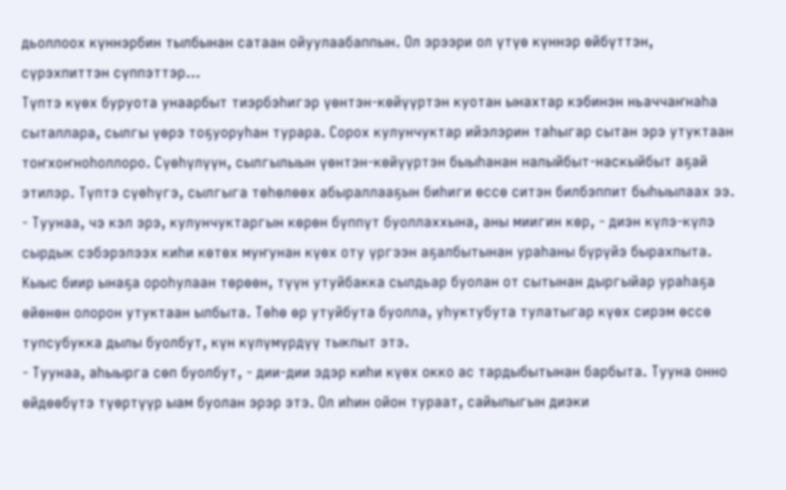дьоллоох күннэрбин тылбынан сатаан ойуулаабаппын. Ол эрээри ол үтүө күннэр өйбүттэн, сүрэхпиттэн сүппэттэр…
Түптэ күөх буруота унаарбыт тиэрбэһигэр үөнтэн-көйүүртэн куотан ынахтар кэбинэн ньаччаҥнаһа сыталлара, сылгы үөрэ тоҕуоруһан турара. Сорох кулунчуктар ийэлэрин таһыгар сытан эрэ утуктаан тоҥхоҥноһоллоро. Сүөһүлүүн, сылгылыын үөнтэн-көйүүртэн быыһанан налыйбыт-наскыйбыт аҕай этилэр. Түптэ сүөһүгэ, сылгыга төһөлөөх абыраллааҕын биһиги өссө ситэн билбэппит быһыылаах ээ.
- Туунаа, чэ кэл эрэ, кулунчуктаргын көрөн бүппүт буоллаххына, аны миигин көр, - диэн күлэ-күлэ сырдык сэбэрэлээх киһи көтөх муҥунан күөх оту үргээн аҕалбытынан ураһаны бүрүйэ бырахпыта. Кыыс биир ынаҕа ороһулаан төрөөн, түүн утуйбакка сылдьар буолан от сытынан дыргыйар ураһаҕа өйөнөн олорон утуктаан ылбыта. Төһө өр утуйбута буолла, уһуктубута тулатыгар күөх сирэм өссө тупсубукка дылы буолбут, күн күлүмүрдүү тыкпыт этэ.
- Туунаа, аһыырга сөп буолбут, - дии-дии эдэр киһи күөх окко ас тардыбытынан барбыта. Тууна онно өйдөөбүтэ түөртүүр ыам буолан эрэр этэ. Ол иһин ойон тураат, сайылыгын диэки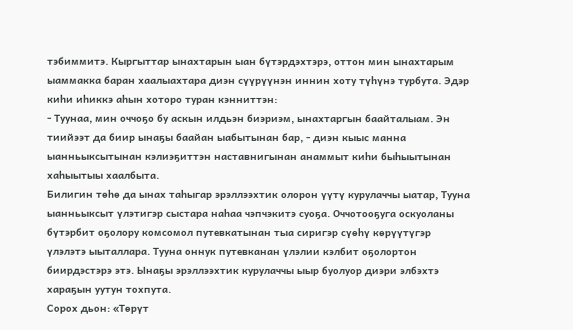тэбиммитэ. Кыргыттар ынахтарын ыан бүтэрдэхтэрэ, оттон мин ынахтарым ыаммакка баран хаалыахтара диэн сүүрүүнэн иннин хоту түһүнэ турбута. Эдэр киһи иһиккэ аһын хоторо туран кэнниттэн:
- Туунаа, мин оччоҕо бу аскын илдьэн биэриэм, ынахтаргын баайталыам. Эн тиийээт да биир ынаҕы баайан ыабытынан бар, - диэн кыыс манна ыанньыксытынан кэлиэҕиттэн наставнигынан анаммыт киһи быһыытынан хаһыытыы хаалбыта.
Билигин төһө да ынах таһыгар эрэллээхтик олорон үүтү курулаччы ыатар, Тууна ыанньыксыт үлэтигэр сыстара наһаа чэпчэкитэ суоҕа. Оччотооҕуга оскуоланы бүтэрбит оҕолору комсомол путевкатынан тыа сиригэр сүөһү көрүүтүгэр үлэлэтэ ыыталлара. Тууна оннук путевканан үлэлии кэлбит оҕолортон биирдэстэрэ этэ. Ынаҕы эрэллээхтик курулаччы ыыр буолуор диэри элбэхтэ хараҕын уутун тохпута.
Сорох дьон: «Төрүт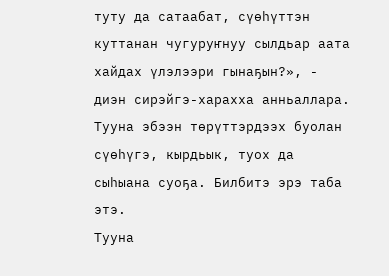туту да сатаабат, сүөһүттэн куттанан чугуруҥнуу сылдьар аата хайдах үлэлээри гынаҕын?», - диэн сирэйгэ-харахха анньаллара. Тууна эбээн төрүттэрдээх буолан сүөһүгэ, кырдьык, туох да сыһыана суоҕа. Билбитэ эрэ таба этэ.
Тууна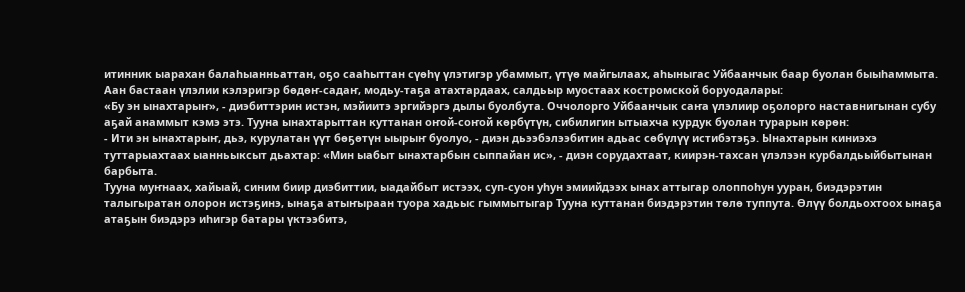итинник ыарахан балаһыанньаттан, оҕо сааһыттан сүөһү үлэтигэр убаммыт, үтүө майгылаах, аһыныгас Уйбаанчык баар буолан быыһаммыта. Аан бастаан үлэлии кэлэригэр бөдөҥ-садаҥ, модьу-таҕа атахтардаах, салдьыр муостаах костромской боруодалары:
«Бу эн ынахтарыҥ», - диэбиттэрин истэн, мэйиитэ эргийэргэ дылы буолбута. Оччолорго Уйбаанчык саҥа үлэлиир оҕолорго наставнигынан субу аҕай анаммыт кэмэ этэ. Тууна ынахтарыттан куттанан оҥой-соҥой көрбүтүн, сибилигин ытыахча курдук буолан турарын көрөн:
- Ити эн ынахтарыҥ, дьэ, курулатан үүт бөҕөтүн ыырыҥ буолуо, - диэн дьээбэлээбитин адьас сөбүлүү истибэтэҕэ. Ынахтарын киниэхэ туттарыахтаах ыанньыксыт дьахтар: «Мин ыабыт ынахтарбын сыппайан ис», - диэн сорудахтаат, киирэн-тахсан үлэлээн курбалдьыйбытынан барбыта.
Тууна муҥнаах, хайыай, синим биир диэбиттии, ыадайбыт истээх, суп-суон уһун эмиийдээх ынах аттыгар олоппоһун ууран, биэдэрэтин талыгыратан олорон истэҕинэ, ынаҕа атыҥыраан туора хадьыс гыммытыгар Тууна куттанан биэдэрэтин төлө туппута. Өлүү болдьохтоох ынаҕа атаҕын биэдэрэ иһигэр батары үктээбитэ,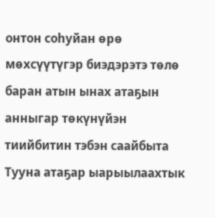онтон соһуйан өрө мөхсүүтүгэр биэдэрэтэ төлө баран атын ынах атаҕын анныгар төкүнүйэн тиийбитин тэбэн саайбыта Тууна атаҕар ыарыылаахтык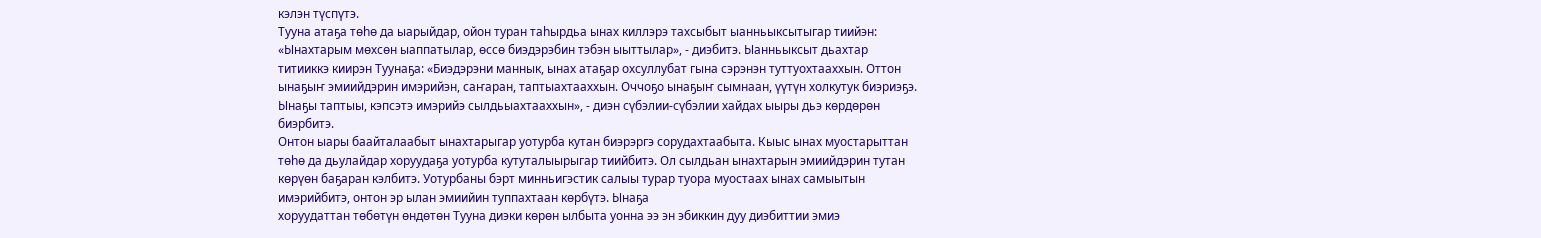кэлэн түспүтэ.
Тууна атаҕа төһө да ыарыйдар, ойон туран таһырдьа ынах киллэрэ тахсыбыт ыанньыксытыгар тиийэн: «Ынахтарым мөхсөн ыаппатылар, өссө биэдэрэбин тэбэн ыыттылар», - диэбитэ. Ыанньыксыт дьахтар титииккэ киирэн Туунаҕа: «Биэдэрэни маннык, ынах атаҕар охсуллубат гына сэрэнэн туттуохтааххын. Оттон ынаҕыҥ эмиийдэрин имэрийэн, саҥаран, таптыахтааххын. Оччоҕо ынаҕыҥ сымнаан, үүтүн холкутук биэриэҕэ. Ынаҕы таптыы, кэпсэтэ имэрийэ сылдьыахтааххын», - диэн сүбэлии-сүбэлии хайдах ыыры дьэ көрдөрөн биэрбитэ.
Онтон ыары баайталаабыт ынахтарыгар уотурба кутан биэрэргэ сорудахтаабыта. Кыыс ынах муостарыттан төһө да дьулайдар хоруудаҕа уотурба кутуталыырыгар тиийбитэ. Ол сылдьан ынахтарын эмиийдэрин тутан көрүөн баҕаран кэлбитэ. Уотурбаны бэрт минньигэстик салыы турар туора муостаах ынах самыытын имэрийбитэ, онтон эр ылан эмиийин туппахтаан көрбүтэ. Ынаҕа
хоруудаттан төбөтүн өндөтөн Тууна диэки көрөн ылбыта уонна ээ эн эбиккин дуу диэбиттии эмиэ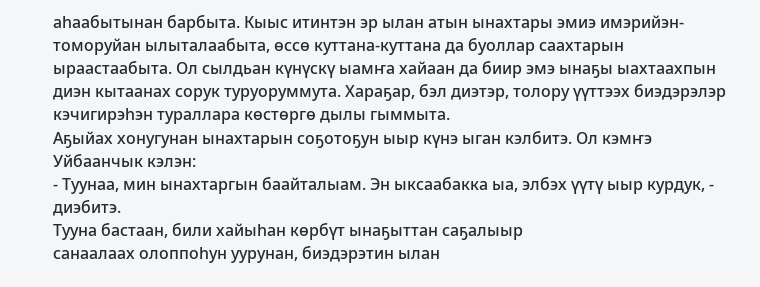аһаабытынан барбыта. Кыыс итинтэн эр ылан атын ынахтары эмиэ имэрийэн-томоруйан ылыталаабыта, өссө куттана-куттана да буоллар саахтарын ыраастаабыта. Ол сылдьан күнүскү ыамҥа хайаан да биир эмэ ынаҕы ыахтаахпын диэн кытаанах сорук туруоруммута. Хараҕар, бэл диэтэр, толору үүттээх биэдэрэлэр кэчигирэһэн тураллара көстөргө дылы гыммыта.
Аҕыйах хонугунан ынахтарын соҕотоҕун ыыр күнэ ыган кэлбитэ. Ол кэмҥэ Уйбаанчык кэлэн:
- Туунаа, мин ынахтаргын баайталыам. Эн ыксаабакка ыа, элбэх үүтү ыыр курдук, - диэбитэ.
Тууна бастаан, били хайыһан көрбүт ынаҕыттан саҕалыыр
санаалаах олоппоһун уурунан, биэдэрэтин ылан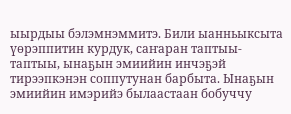ыырдыы бэлэмнэммитэ. Били ыанньыксыта үөрэппитин курдук, саҥаран таптыы-таптыы, ынаҕын эмиийин инчэҕэй тирээпкэнэн соппутунан барбыта. Ынаҕын эмиийин имэрийэ былаастаан бобуччу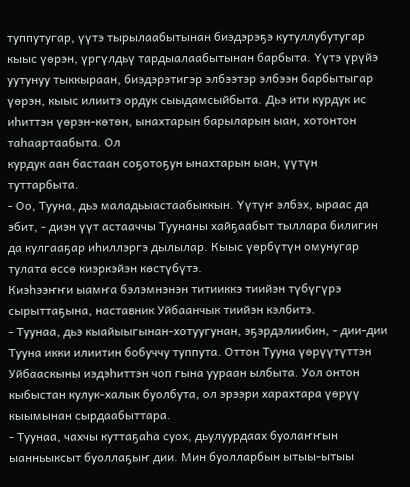туппутугар, үүтэ тырылаабытынан биэдэрэҕэ кутуллубутугар кыыс үөрэн, үргүлдьү тардыалаабытынан барбыта. Үүтэ үрүйэ уутунуу тыккыраан, биэдэрэтигэр элбээтэр элбээн барбытыгар үөрэн, кыыс илиитэ ордук сыыдамсыйбыта. Дьэ ити курдук ис иһиттэн үөрэн-көтөн, ынахтарын барыларын ыан, хотонтон таһаартаабыта. Ол
курдук аан бастаан соҕотоҕун ынахтарын ыан, үүтүн туттарбыта.
- Оо, Тууна, дьэ маладьыастаабыккын. Үүтүҥ элбэх, ыраас да эбит, - диэн үүт астааччы Туунаны хайҕаабыт тыллара билигин да кулгааҕар иһиллэргэ дылылар. Кыыс үөрбүтүн омунугар тулата өссө киэркэйэн көстүбүтэ.
Киэһээҥҥи ыамҥа бэлэмнэнэн титииккэ тиийэн түбүгүрэ сырыттаҕына, наставник Уйбаанчык тиийэн кэлбитэ.
- Туунаа, дьэ кыайыыгынан-хотуугунан, эҕэрдэлиибин, - дии-дии Тууна икки илиитин бобуччу туппута. Оттон Тууна үөрүүтүттэн Уйбааскыны иэдэһиттэн чоп гына уураан ылбыта. Уол онтон кыбыстан кулук-халык буолбута, ол эрээри харахтара үөрүү кыымынан сырдаабыттара.
- Туунаа, чахчы куттаҕаһа суох, дьулуурдаах буолаҥҥын ыанньыксыт буоллаҕыҥ дии. Мин буолларбын ытыы-ытыы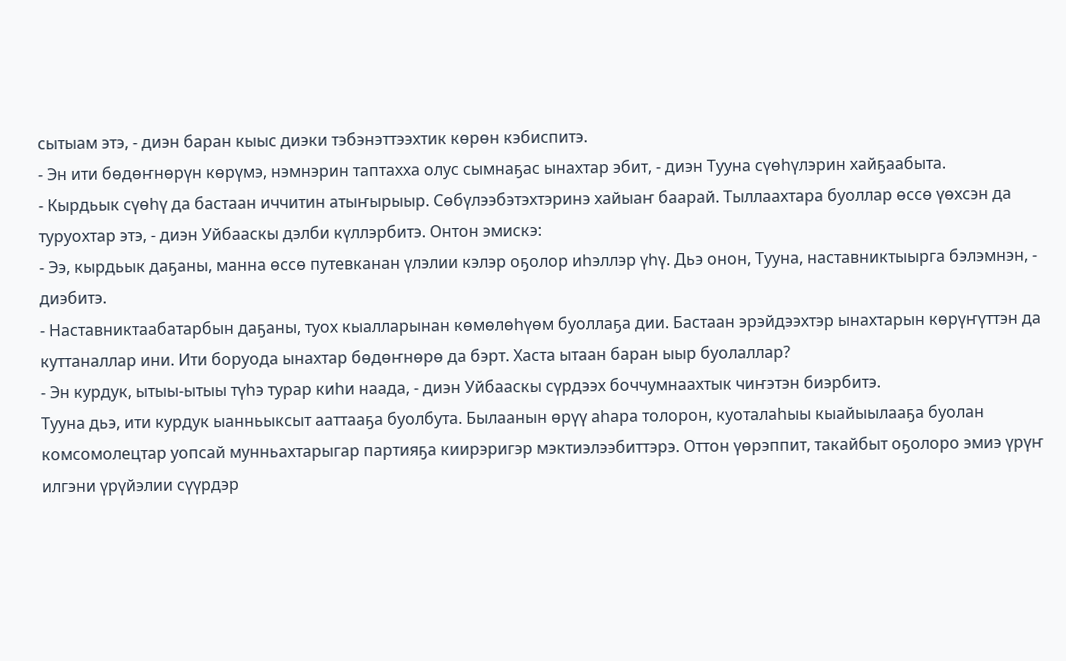сытыам этэ, - диэн баран кыыс диэки тэбэнэттээхтик көрөн кэбиспитэ.
- Эн ити бөдөҥнөрүн көрүмэ, нэмнэрин таптахха олус сымнаҕас ынахтар эбит, - диэн Тууна сүөһүлэрин хайҕаабыта.
- Кырдьык сүөһү да бастаан иччитин атыҥырыыр. Сөбүлээбэтэхтэринэ хайыаҥ баарай. Тыллаахтара буоллар өссө үөхсэн да туруохтар этэ, - диэн Уйбааскы дэлби күллэрбитэ. Онтон эмискэ:
- Ээ, кырдьык даҕаны, манна өссө путевканан үлэлии кэлэр оҕолор иһэллэр үһү. Дьэ онон, Тууна, наставниктыырга бэлэмнэн, - диэбитэ.
- Наставниктаабатарбын даҕаны, туох кыалларынан көмөлөһүөм буоллаҕа дии. Бастаан эрэйдээхтэр ынахтарын көрүҥүттэн да куттаналлар ини. Ити боруода ынахтар бөдөҥнөрө да бэрт. Хаста ытаан баран ыыр буолаллар?
- Эн курдук, ытыы-ытыы түһэ турар киһи наада, - диэн Уйбааскы сүрдээх боччумнаахтык чиҥэтэн биэрбитэ.
Тууна дьэ, ити курдук ыанньыксыт ааттааҕа буолбута. Былаанын өрүү аһара толорон, куоталаһыы кыайыылааҕа буолан комсомолецтар уопсай мунньахтарыгар партияҕа киирэригэр мэктиэлээбиттэрэ. Оттон үөрэппит, такайбыт оҕолоро эмиэ үрүҥ илгэни үрүйэлии сүүрдэр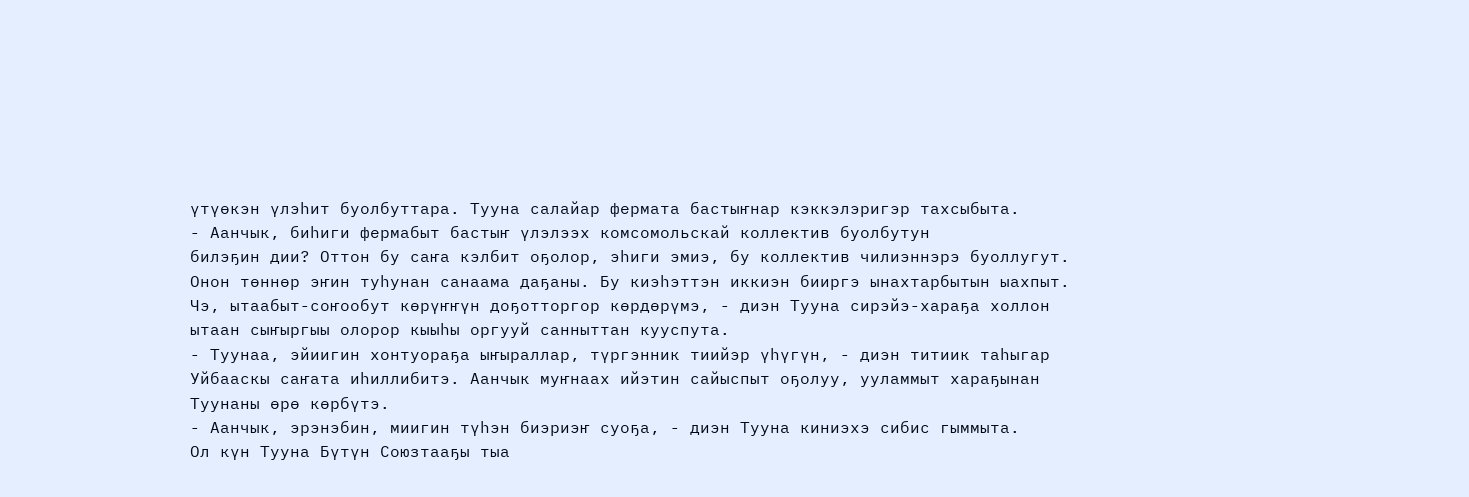үтүөкэн үлэһит буолбуттара. Тууна салайар фермата бастыҥнар кэккэлэригэр тахсыбыта.
- Аанчык, биһиги фермабыт бастыҥ үлэлээх комсомольскай коллектив буолбутун
билэҕин дии? Оттон бу саҥа кэлбит оҕолор, эһиги эмиэ, бу коллектив чилиэннэрэ буоллугут. Онон төннөр эҥин туһунан санаама даҕаны. Бу киэһэттэн иккиэн бииргэ ынахтарбытын ыахпыт. Чэ, ытаабыт-соҥообут көрүҥҥүн доҕотторгор көрдөрүмэ, - диэн Тууна сирэйэ-хараҕа холлон ытаан сыҥыргыы олорор кыыһы оргууй санныттан кууспута.
- Туунаа, эйиигин хонтуораҕа ыҥыраллар, түргэнник тиийэр үһүгүн, - диэн титиик таһыгар Уйбааскы саҥата иһиллибитэ. Аанчык муҥнаах ийэтин сайыспыт оҕолуу, ууламмыт хараҕынан Туунаны өрө көрбүтэ.
- Аанчык, эрэнэбин, миигин түһэн биэриэҥ суоҕа, - диэн Тууна киниэхэ сибис гыммыта.
Ол күн Тууна Бүтүн Союзтааҕы тыа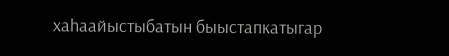хаһаайыстыбатын быыстапкатыгар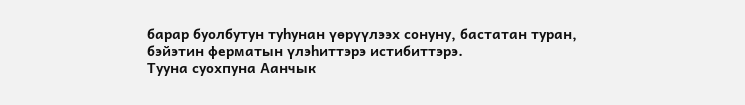барар буолбутун туһунан үөрүүлээх сонуну, бастатан туран, бэйэтин ферматын үлэһиттэрэ истибиттэрэ.
Тууна суохпуна Аанчык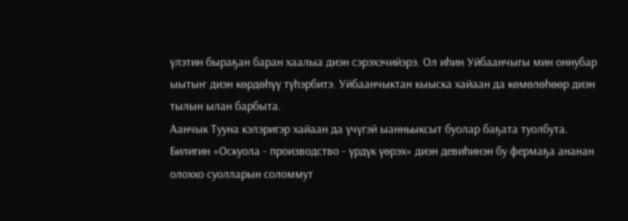үлэтин быраҕан баран хаалыа диэн сэрэхэчийэрэ. Ол иһин Уйбаанчыгы мин оннубар ыытыҥ диэн көрдөһүү түһэрбитэ. Уйбаанчыктан кыыска хайаан да көмөлөһөөр диэн тылын ылан барбыта.
Аанчык Тууна кэлэригэр хайаан да үчүгэй ыанньыксыт буолар баҕата туолбута. Билигин «Оскуола - производство - үрдүк үөрэх» диэн девиһинэн бу фермаҕа ананан олоххо суолларын соломмут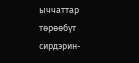ыччаттар төрөөбүт сирдэрин-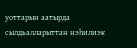уоттарын аатырда сылдьалларыттан нэһилиэк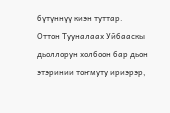бүтүннүү киэн туттар.
Оттон Тууналаах Уйбааскы дьоллорун холбоон бар дьон этэринии тоҥмуту ириэрэр,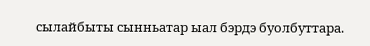сылайбыты сынньатар ыал бэрдэ буолбуттара.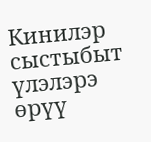Кинилэр сыстыбыт үлэлэрэ өрүү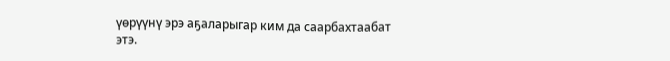үөрүүнү эрэ аҕаларыгар ким да саарбахтаабат этэ.